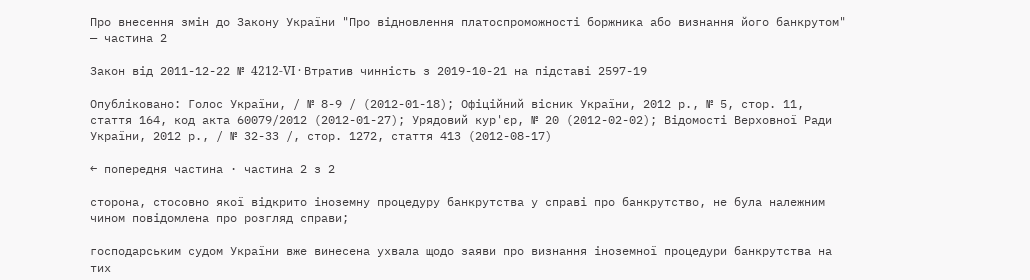Про внесення змін до Закону України "Про відновлення платоспроможності боржника або визнання його банкрутом" — частина 2

Закон від 2011-12-22 № 4212-VI · Втратив чинність з 2019-10-21 на підставі 2597-19

Опубліковано: Голос України, / № 8-9 / (2012-01-18); Офіційний вісник України, 2012 р., № 5, стор. 11, стаття 164, код акта 60079/2012 (2012-01-27); Урядовий кур'єр, № 20 (2012-02-02); Відомості Верховної Ради України, 2012 р., / № 32-33 /, стор. 1272, стаття 413 (2012-08-17)

← попередня частина · частина 2 з 2

сторона, стосовно якої відкрито іноземну процедуру банкрутства у справі про банкрутство, не була належним чином повідомлена про розгляд справи;

господарським судом України вже винесена ухвала щодо заяви про визнання іноземної процедури банкрутства на тих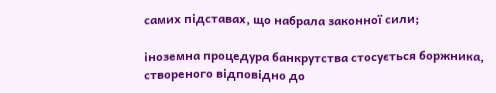самих підставах, що набрала законної сили;

іноземна процедура банкрутства стосується боржника, створеного відповідно до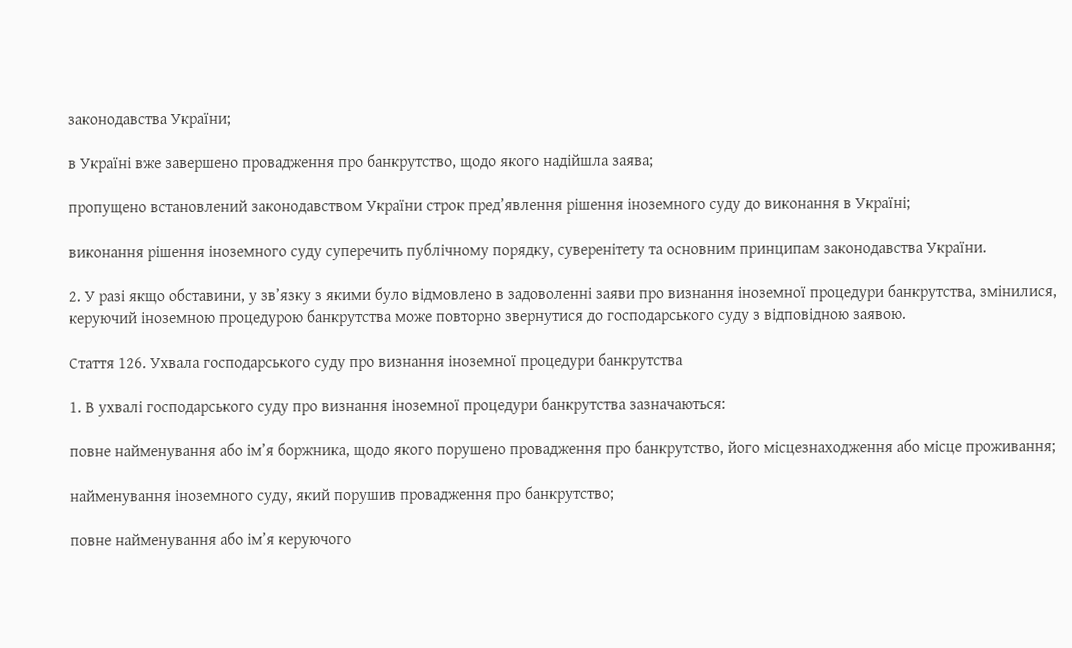законодавства України;

в Україні вже завершено провадження про банкрутство, щодо якого надійшла заява;

пропущено встановлений законодавством України строк пред’явлення рішення іноземного суду до виконання в Україні;

виконання рішення іноземного суду суперечить публічному порядку, суверенітету та основним принципам законодавства України.

2. У разі якщо обставини, у зв’язку з якими було відмовлено в задоволенні заяви про визнання іноземної процедури банкрутства, змінилися, керуючий іноземною процедурою банкрутства може повторно звернутися до господарського суду з відповідною заявою.

Стаття 126. Ухвала господарського суду про визнання іноземної процедури банкрутства

1. В ухвалі господарського суду про визнання іноземної процедури банкрутства зазначаються:

повне найменування або ім’я боржника, щодо якого порушено провадження про банкрутство, його місцезнаходження або місце проживання;

найменування іноземного суду, який порушив провадження про банкрутство;

повне найменування або ім’я керуючого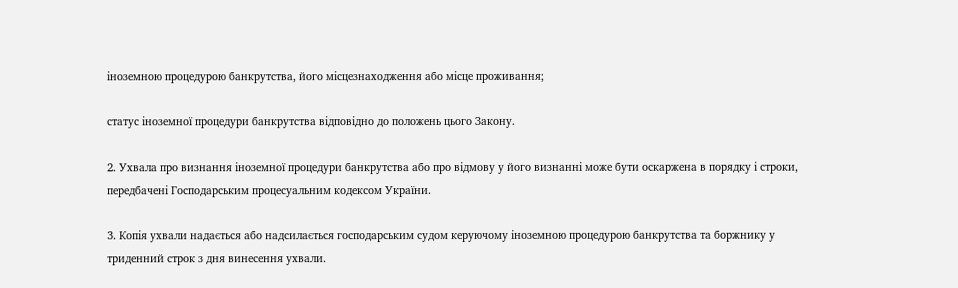іноземною процедурою банкрутства, його місцезнаходження або місце проживання;

статус іноземної процедури банкрутства відповідно до положень цього Закону.

2. Ухвала про визнання іноземної процедури банкрутства або про відмову у його визнанні може бути оскаржена в порядку і строки, передбачені Господарським процесуальним кодексом України.

3. Копія ухвали надається або надсилається господарським судом керуючому іноземною процедурою банкрутства та боржнику у триденний строк з дня винесення ухвали.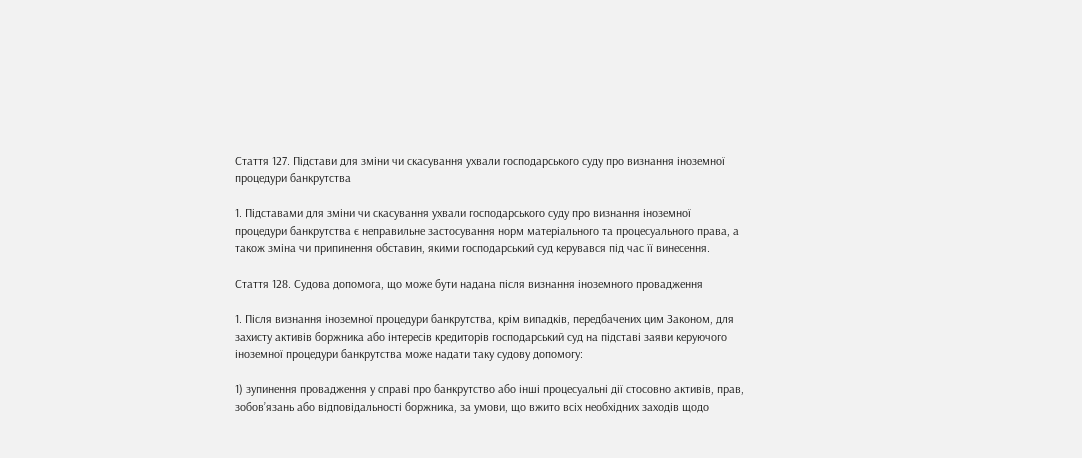Стаття 127. Підстави для зміни чи скасування ухвали господарського суду про визнання іноземної процедури банкрутства

1. Підставами для зміни чи скасування ухвали господарського суду про визнання іноземної процедури банкрутства є неправильне застосування норм матеріального та процесуального права, а також зміна чи припинення обставин, якими господарський суд керувався під час її винесення.

Стаття 128. Судова допомога, що може бути надана після визнання іноземного провадження

1. Після визнання іноземної процедури банкрутства, крім випадків, передбачених цим Законом, для захисту активів боржника або інтересів кредиторів господарський суд на підставі заяви керуючого іноземної процедури банкрутства може надати таку судову допомогу:

1) зупинення провадження у справі про банкрутство або інші процесуальні дії стосовно активів, прав, зобов’язань або відповідальності боржника, за умови, що вжито всіх необхідних заходів щодо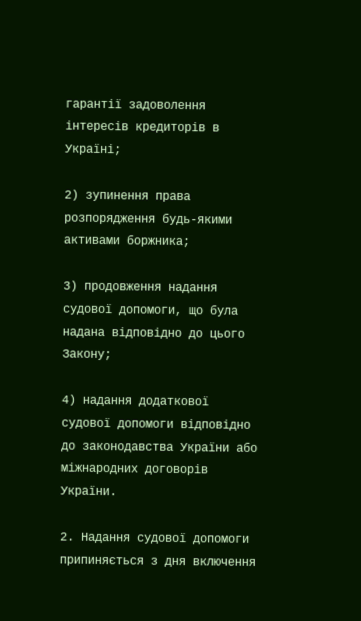гарантії задоволення інтересів кредиторів в Україні;

2) зупинення права розпорядження будь-якими активами боржника;

3) продовження надання судової допомоги, що була надана відповідно до цього Закону;

4) надання додаткової судової допомоги відповідно до законодавства України або міжнародних договорів України.

2. Надання судової допомоги припиняється з дня включення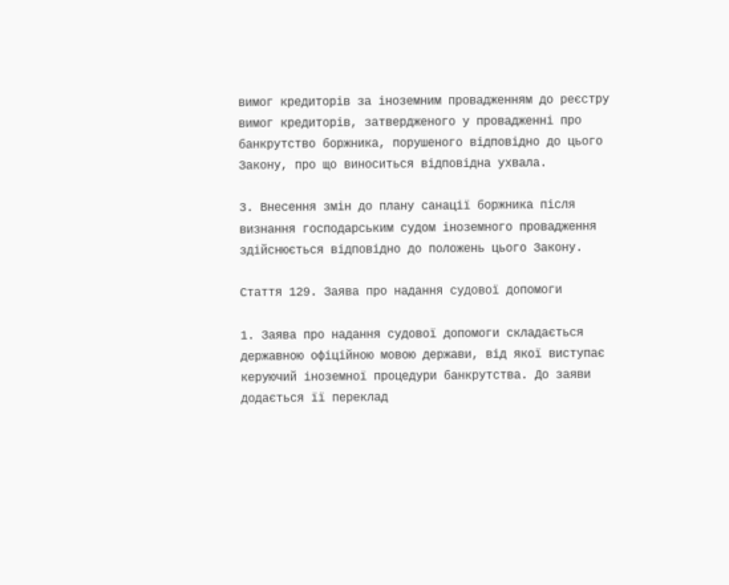вимог кредиторів за іноземним провадженням до реєстру вимог кредиторів, затвердженого у провадженні про банкрутство боржника, порушеного відповідно до цього Закону, про що виноситься відповідна ухвала.

3. Внесення змін до плану санації боржника після визнання господарським судом іноземного провадження здійснюється відповідно до положень цього Закону.

Стаття 129. Заява про надання судової допомоги

1. Заява про надання судової допомоги складається державною офіційною мовою держави, від якої виступає керуючий іноземної процедури банкрутства. До заяви додається її переклад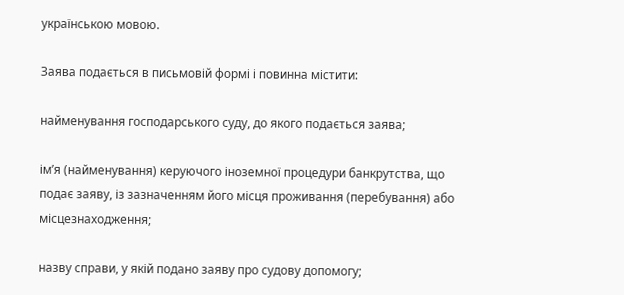українською мовою.

Заява подається в письмовій формі і повинна містити:

найменування господарського суду, до якого подається заява;

ім’я (найменування) керуючого іноземної процедури банкрутства, що подає заяву, із зазначенням його місця проживання (перебування) або місцезнаходження;

назву справи, у якій подано заяву про судову допомогу;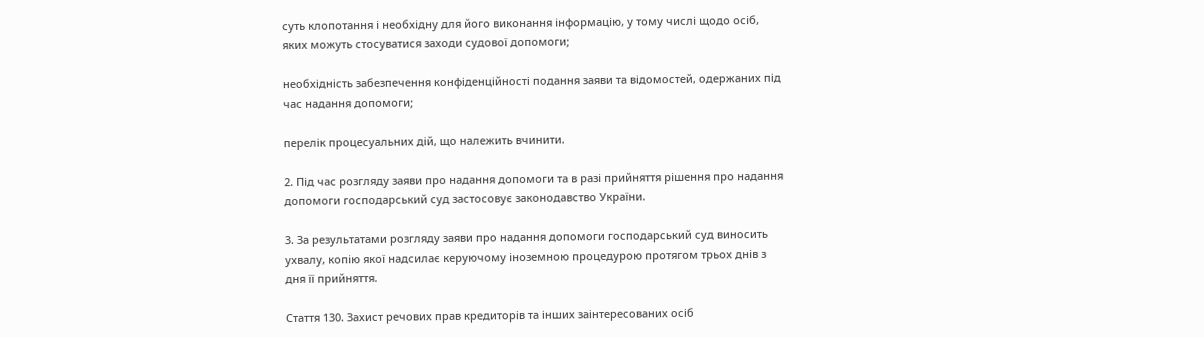суть клопотання і необхідну для його виконання інформацію, у тому числі щодо осіб, яких можуть стосуватися заходи судової допомоги;

необхідність забезпечення конфіденційності подання заяви та відомостей, одержаних під час надання допомоги;

перелік процесуальних дій, що належить вчинити.

2. Під час розгляду заяви про надання допомоги та в разі прийняття рішення про надання допомоги господарський суд застосовує законодавство України.

3. За результатами розгляду заяви про надання допомоги господарський суд виносить ухвалу, копію якої надсилає керуючому іноземною процедурою протягом трьох днів з дня її прийняття.

Стаття 130. Захист речових прав кредиторів та інших заінтересованих осіб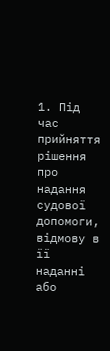1. Під час прийняття рішення про надання судової допомоги, відмову в її наданні або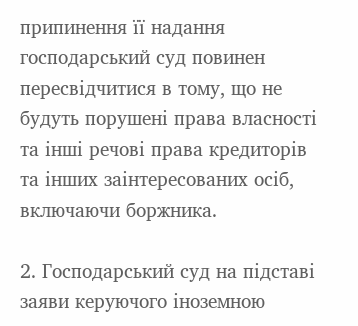припинення її надання господарський суд повинен пересвідчитися в тому, що не будуть порушені права власності та інші речові права кредиторів та інших заінтересованих осіб, включаючи боржника.

2. Господарський суд на підставі заяви керуючого іноземною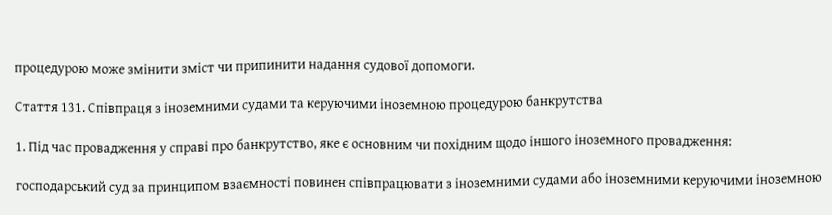процедурою може змінити зміст чи припинити надання судової допомоги.

Стаття 131. Співпраця з іноземними судами та керуючими іноземною процедурою банкрутства

1. Під час провадження у справі про банкрутство, яке є основним чи похідним щодо іншого іноземного провадження:

господарський суд за принципом взаємності повинен співпрацювати з іноземними судами або іноземними керуючими іноземною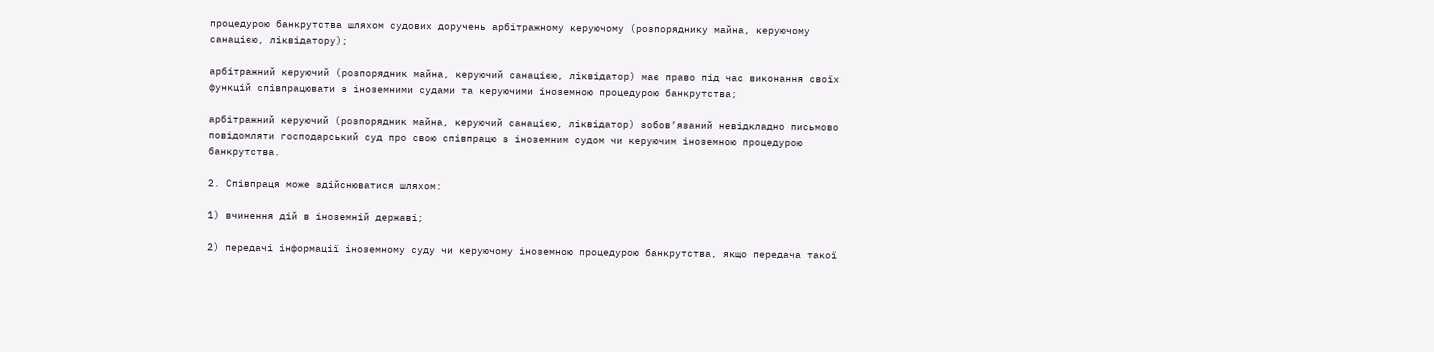процедурою банкрутства шляхом судових доручень арбітражному керуючому (розпоряднику майна, керуючому санацією, ліквідатору);

арбітражний керуючий (розпорядник майна, керуючий санацією, ліквідатор) має право під час виконання своїх функцій співпрацювати з іноземними судами та керуючими іноземною процедурою банкрутства;

арбітражний керуючий (розпорядник майна, керуючий санацією, ліквідатор) зобов’язаний невідкладно письмово повідомляти господарський суд про свою співпрацю з іноземним судом чи керуючим іноземною процедурою банкрутства.

2. Співпраця може здійснюватися шляхом:

1) вчинення дій в іноземній державі;

2) передачі інформації іноземному суду чи керуючому іноземною процедурою банкрутства, якщо передача такої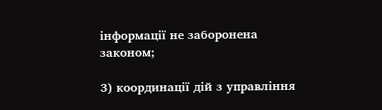інформації не заборонена законом;

3) координації дій з управління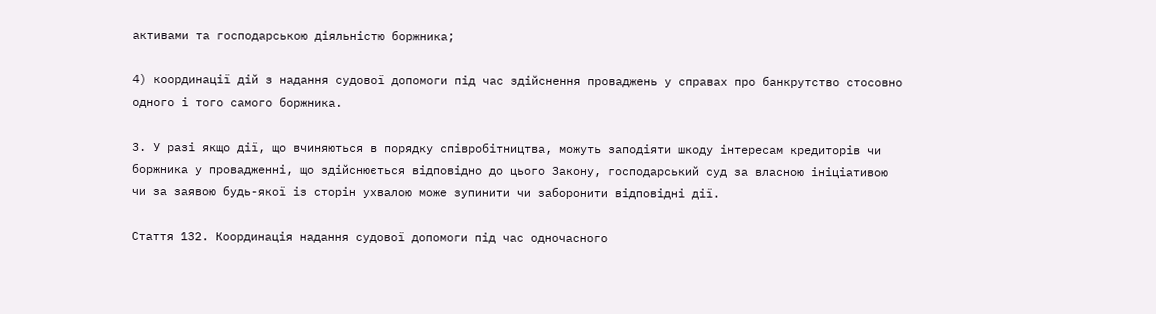активами та господарською діяльністю боржника;

4) координації дій з надання судової допомоги під час здійснення проваджень у справах про банкрутство стосовно одного і того самого боржника.

3. У разі якщо дії, що вчиняються в порядку співробітництва, можуть заподіяти шкоду інтересам кредиторів чи боржника у провадженні, що здійснюється відповідно до цього Закону, господарський суд за власною ініціативою чи за заявою будь-якої із сторін ухвалою може зупинити чи заборонити відповідні дії.

Стаття 132. Координація надання судової допомоги під час одночасного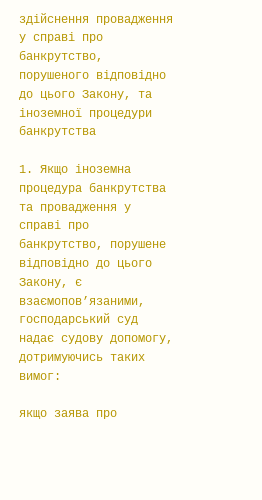здійснення провадження у справі про банкрутство, порушеного відповідно до цього Закону, та іноземної процедури банкрутства

1. Якщо іноземна процедура банкрутства та провадження у справі про банкрутство, порушене відповідно до цього Закону, є взаємопов’язаними, господарський суд надає судову допомогу, дотримуючись таких вимог:

якщо заява про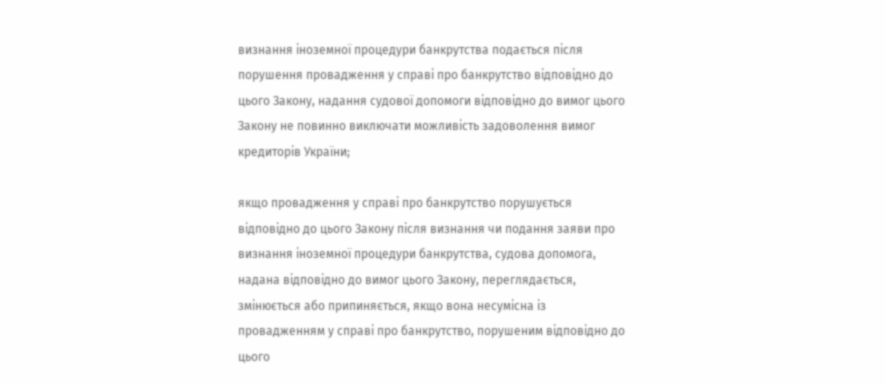визнання іноземної процедури банкрутства подається після порушення провадження у справі про банкрутство відповідно до цього Закону, надання судової допомоги відповідно до вимог цього Закону не повинно виключати можливість задоволення вимог кредиторів України;

якщо провадження у справі про банкрутство порушується відповідно до цього Закону після визнання чи подання заяви про визнання іноземної процедури банкрутства, судова допомога, надана відповідно до вимог цього Закону, переглядається, змінюється або припиняється, якщо вона несумісна із провадженням у справі про банкрутство, порушеним відповідно до цього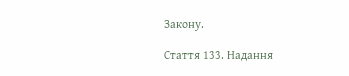Закону.

Стаття 133. Надання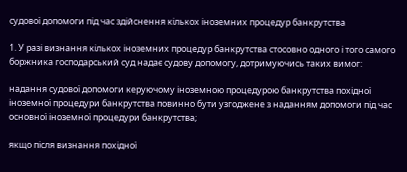судової допомоги під час здійснення кількох іноземних процедур банкрутства

1. У разі визнання кількох іноземних процедур банкрутства стосовно одного і того самого боржника господарський суд надає судову допомогу, дотримуючись таких вимог:

надання судової допомоги керуючому іноземною процедурою банкрутства похідної іноземної процедури банкрутства повинно бути узгоджене з наданням допомоги під час основної іноземної процедури банкрутства;

якщо після визнання похідної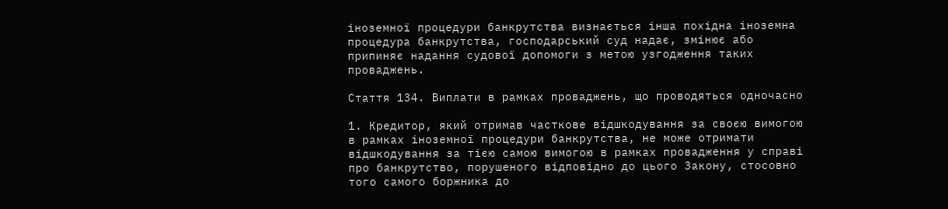іноземної процедури банкрутства визнається інша похідна іноземна процедура банкрутства, господарський суд надає, змінює або припиняє надання судової допомоги з метою узгодження таких проваджень.

Стаття 134. Виплати в рамках проваджень, що проводяться одночасно

1. Кредитор, який отримав часткове відшкодування за своєю вимогою в рамках іноземної процедури банкрутства, не може отримати відшкодування за тією самою вимогою в рамках провадження у справі про банкрутство, порушеного відповідно до цього Закону, стосовно того самого боржника до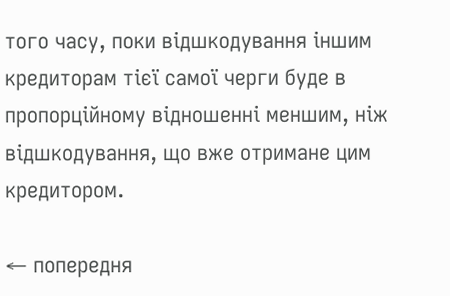того часу, поки відшкодування іншим кредиторам тієї самої черги буде в пропорційному відношенні меншим, ніж відшкодування, що вже отримане цим кредитором.

← попередня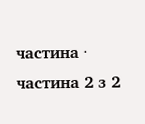частина · частина 2 з 2